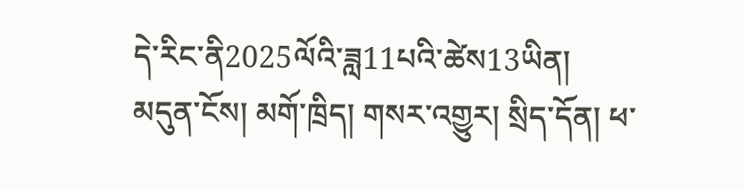དེ་རིང་ནི2025ལོའི་ཟླ11པའི་ཚེས13ཡིན།
མདུན་ངོས། མགོ་ཁྲིད། གསར་འགྱུར། སྲིད་དོན། ཕ་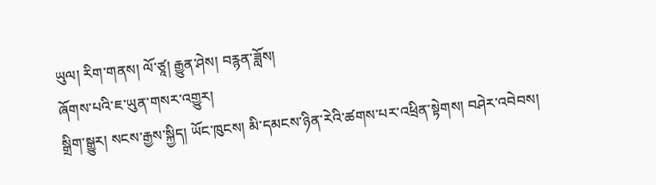ཡུལ། རིག་གནས། ལོ་ཙཱ། རྒྱུན་ཤེས། བརྙན་ཟློས།
ཞོགས་པའི་ཇ་ཡུན་གསར་འགྱུར།
སྒྲིག་སྒྱུར། སངས་རྒྱས་སྐྱིད། ཡོང་ཁུངས། མི་དམངས་ཉིན་རེའི་ཚགས་པར་འཕྲིན་སྟེགས། བཤེར་འབེབས།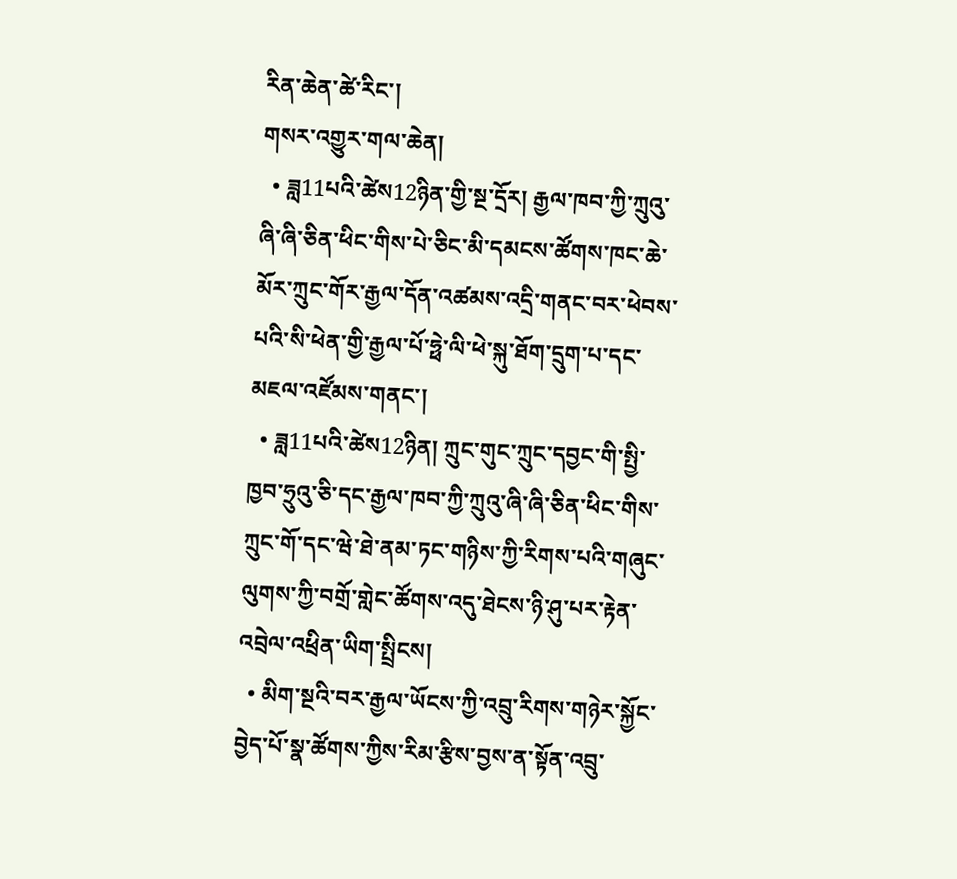རིན་ཆེན་ཚེ་རིང་།
གསར་འགྱུར་གལ་ཆེན།
  • ཟླ11པའི་ཚེས12ཉིན་གྱི་སྔ་དྲོར། རྒྱལ་ཁབ་ཀྱི་ཀྲུའུ་ཞི་ཞི་ཅིན་ཕིང་གིས་པེ་ཅིང་མི་དམངས་ཚོགས་ཁང་ཆེ་མོར་ཀྲུང་གོར་རྒྱལ་དོན་འཚམས་འདྲི་གནང་བར་ཕེབས་པའི་སི་ཕེན་གྱི་རྒྱལ་པོ་ཧྥེ་ལི་ཕེ་སྐུ་ཐོག་དྲུག་པ་དང་མཇལ་འཛོམས་གནང་།
  • ཟླ11པའི་ཚེས12ཉིན། ཀྲུང་གུང་ཀྲུང་དབྱང་གི་སྤྱི་ཁྱབ་ཧྲུའུ་ཅི་དང་རྒྱལ་ཁབ་ཀྱི་ཀྲུའུ་ཞི་ཞི་ཅིན་ཕིང་གིས་ཀྲུང་གོ་དང་ཝེ་ཐེ་ནམ་ཏང་གཉིས་ཀྱི་རིགས་པའི་གཞུང་ལུགས་ཀྱི་བགྲོ་གླེང་ཚོགས་འདུ་ཐེངས་ཉི་ཤུ་པར་རྟེན་འབྲེལ་འཕྲིན་ཡིག་སྤྲིངས།
  • མིག་སྔའི་བར་རྒྱལ་ཡོངས་ཀྱི་འབྲུ་རིགས་གཉེར་སྐྱོང་བྱེད་པོ་སྣ་ཚོགས་ཀྱིས་རིམ་རྩིས་བྱས་ན་སྟོན་འབྲུ་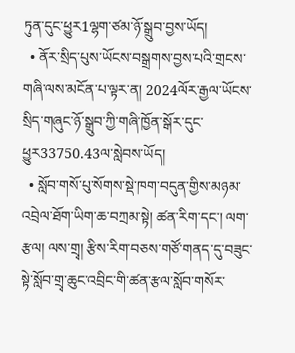ཏུན་དུང་ཕྱུར1ལྷག་ཙམ་ཉོ་སྒྲུབ་བྱས་ཡོད།
  • ནོར་སྲིད་པུས་ཡོངས་བསྒྲགས་བྱས་པའི་གྲངས་གཞི་ལས་མངོན་པ་ལྟར་ན། 2024ལོར་རྒྱལ་ཡོངས་སྲིད་གཞུང་ཉོ་སྒྲུབ་ཀྱི་གཞི་ཁྱོན་སྒོར་དུང་ཕྱུར33750.43ལ་སླེབས་ཡོད།
  • སློབ་གསོ་པུ་སོགས་སྡེ་ཁག་བདུན་གྱིས་མཉམ་འབྲེལ་ཐོག་ཡིག་ཆ་བཀྲམ་སྟེ། ཚན་རིག་དང་། ལག་རྩལ། ལས་གྲྭ། རྩིས་རིག་བཅས་གཙོ་གནད་དུ་བཟུང་སྟེ་སློབ་གྲྭ་ཆུང་འབྲིང་གི་ཚན་རྩལ་སློབ་གསོར་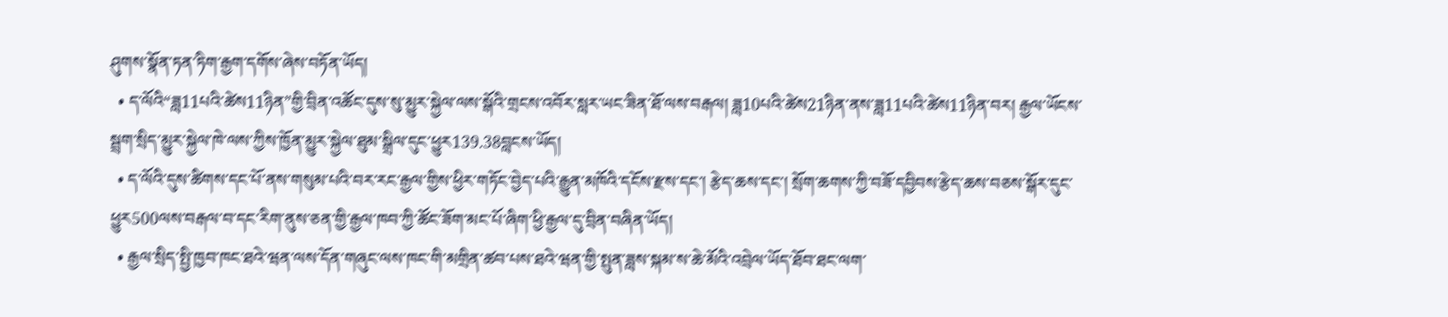ཤུགས་སྣོན་ཏན་ཏིག་རྒྱག་དགོས་ཞེས་བཏོན་ཡོད།
  • ད་ལོའི“ཟླ11པའི་ཚེས11ཉིན”གྱི་བྲིན་འཚོང་དུས་སུ་མྱུར་སྐྱེལ་ལས་སྒོའི་གྲངས་འབོར་སླར་ཡང་ཟིན་ཐོ་ལས་བརྒལ། ཟླ10པའི་ཚེས21ཉིན་ནས་ཟླ11པའི་ཚེས11ཉིན་བར། རྒྱལ་ཡོངས་སྦྲག་སྲིད་མྱུར་སྐྱེལ་ཁེ་ལས་ཀྱིས་ཁྱོན་མྱུར་སྐྱེལ་ཐུམ་སྒྲིལ་དུང་ཕྱུར139.38བླངས་ཡོད།
  • ད་ལོའི་དུས་ཚིགས་དང་པོ་ནས་གསུམ་པའི་བར་རང་རྒྱལ་གྱིས་ཕྱིར་གཏོང་བྱེད་པའི་རྒྱུན་མཁོའི་དངོས་རྫས་དང་། རྩེད་ཆས་དང་། སྲོག་ཆགས་ཀྱི་བཟོ་དབྱིབས་རྩེད་ཆས་བཅས་སྒོར་དུང་ཕྱུར500ལས་བརྒལ་བ་དང་རིག་ནུས་ཅན་གྱི་རྒྱལ་ཁབ་ཀྱི་ཚོང་ཟོག་མང་པོ་ཞིག་ཕྱི་རྒྱལ་དུ་བྲིན་བཞིན་ཡོད།
  • རྒྱལ་སྲིད་སྤྱི་ཁྱབ་ཁང་ཐའེ་ཝན་ལས་དོན་གཞུང་ལས་ཁང་གི་མགྲིན་ཚབ་པས་ཐའེ་ཝན་གྱི་སྤུན་ཟླས་སྐམ་ས་ཆེ་མོའི་འབྲེལ་ཡོད་ཐོབ་ཐང་ལག་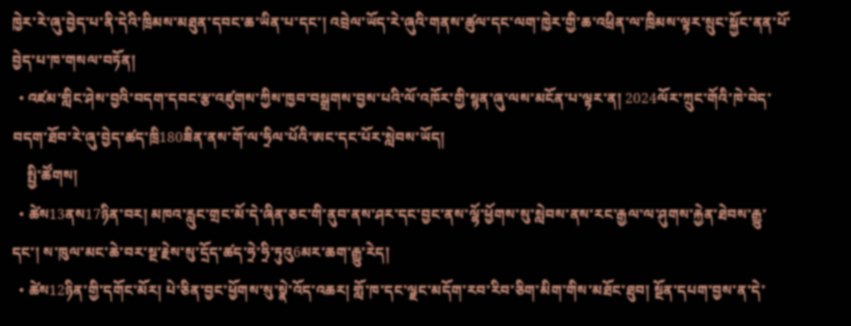ཁྱེར་རེ་ཞུ་བྱེད་པ་ནི་དེའི་ཁྲིམས་མཐུན་དབང་ཆ་ཡིན་པ་དང་། འབྲེལ་ཡོད་རེ་ཞུའི་གནས་ཚུལ་དང་ལག་ཁྱེར་གྱི་ཆ་འཕྲིན་ལ་ཁྲིམས་ལྟར་སྲུང་སྐྱོང་ནན་པོ་བྱེད་པ་ཁ་གསལ་བཏོན།
  • འཛམ་གླིང་ཤེས་བྱའི་བདག་དབང་རྩ་འཛུགས་ཀྱིས་ཁྱབ་བསྒྲགས་བྱས་པའི་ལོ་འཁོར་གྱི་སྙན་ཞུ་ལས་མངོན་པ་ལྟར་ན། 2024ལོར་ཀྲུང་གོའི་ཁེ་བེད་བདག་ཐོབ་རེ་ཞུ་བྱེད་ཚད་ཁྲི180ཟིན་ནས་གོ་ལ་ཧྲིལ་པོའི་ཨང་དང་པོར་སླེབས་ཡོད།
    སྤྱི་ཚོགས།
  • ཚེས13ནས17ཉིན་བར། མཁའ་རླུང་གྲང་མོ་དེ་ཞིན་ཅང་གི་ནུབ་ནས་ཤར་དང་བྱང་ནས་ལྷོ་ཕྱོགས་སུ་སླེབས་ནས་རང་རྒྱལ་ལ་ཤུགས་རྐྱེན་ཐེབས་རྒྱུ་དང་། ས་ཁུལ་མང་ཆེ་བར་སྔ་རྗེས་སུ་དྲོད་ཚད་ཧྲེ་ཧྲི་ཏུའུ6མར་ཆག་རྒྱུ་རེད།
  • ཚེས12ཉིན་གྱི་དགོང་མོར། པེ་ཅིན་བྱང་ཕྱོགས་སུ་སྣེ་འོད་འཆར། གློ་ཁ་དང་ལྗང་མདོག་རབ་རིབ་ཅིག་མིག་གིས་མཐོང་ཐུབ། སྔོན་དཔག་བྱས་ན་དེ་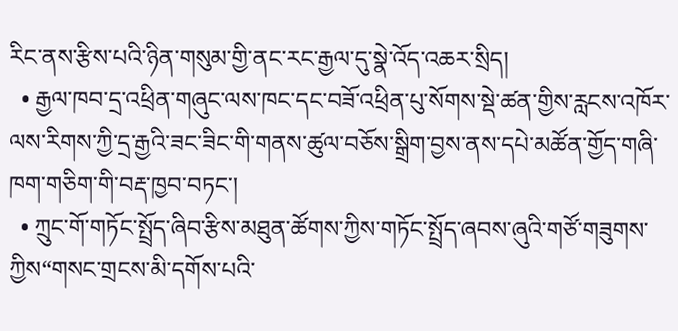རིང་ནས་རྩིས་པའི་ཉིན་གསུམ་གྱི་ནང་རང་རྒྱལ་དུ་སྣེ་འོད་འཆར་སྲིད།
  • རྒྱལ་ཁབ་དྲ་འཕྲིན་གཞུང་ལས་ཁང་དང་བཟོ་འཕྲིན་པུ་སོགས་སྡེ་ཚན་གྱིས་རླངས་འཁོར་ལས་རིགས་ཀྱི་དྲ་རྒྱའི་ཟང་ཟིང་གི་གནས་ཚུལ་བཅོས་སྒྲིག་བྱས་ནས་དཔེ་མཚོན་གྱོད་གཞི་ཁག་གཅིག་གི་བརྡ་ཁྱབ་བཏང་།
  • ཀྲུང་གོ་གཏོང་སྤྲོད་ཞིབ་རྩིས་མཐུན་ཚོགས་ཀྱིས་གཏོང་སྤྲོད་ཞབས་ཞུའི་གཙོ་གཟུགས་ཀྱིས“གསང་གྲངས་མི་དགོས་པའི་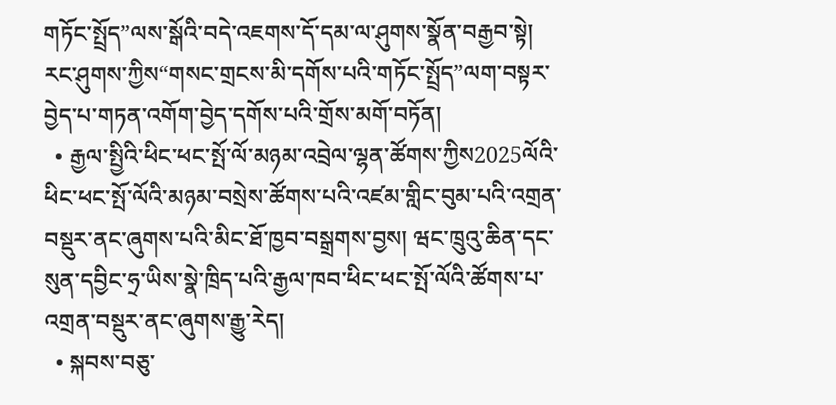གཏོང་སྤྲོད”ལས་སྒོའི་བདེ་འཇགས་དོ་དམ་ལ་ཤུགས་སྣོན་བརྒྱབ་སྟེ། རང་ཤུགས་ཀྱིས“གསང་གྲངས་མི་དགོས་པའི་གཏོང་སྤྲོད”ལག་བསྟར་བྱེད་པ་གཏན་འགོག་བྱེད་དགོས་པའི་གྲོས་མགོ་བཏོན།
  • རྒྱལ་སྤྱིའི་ཕིང་ཕང་སྤོ་ལོ་མཉམ་འབྲེལ་ལྷན་ཚོགས་ཀྱིས2025ལོའི་ཕིང་ཕང་སྤོ་ལོའི་མཉམ་བསྲེས་ཚོགས་པའི་འཛམ་གླིང་བུམ་པའི་འགྲན་བསྡུར་ནང་ཞུགས་པའི་མིང་ཐོ་ཁྱབ་བསྒྲགས་བྱས། ཝང་ཁྲུའུ་ཆིན་དང་སུན་དབྱིང་ཧྲ་ཡིས་སྣེ་ཁྲིད་པའི་རྒྱལ་ཁབ་ཕིང་ཕང་སྤོ་ལོའི་ཚོགས་པ་འགྲན་བསྡུར་ནང་ཞུགས་རྒྱུ་རེད།
  • སྐབས་བཅུ་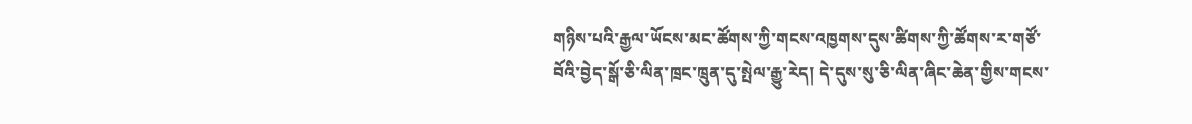གཉིས་པའི་རྒྱལ་ཡོངས་མང་ཚོགས་ཀྱི་གངས་འཁྱགས་དུས་ཚིགས་ཀྱི་ཚོགས་ར་གཙོ་བོའི་བྱེད་སྒོ་ཅི་ལིན་ཁྲང་ཁྲུན་དུ་སྤེལ་རྒྱུ་རེད། དེ་དུས་སུ་ཅི་ལིན་ཞིང་ཆེན་གྱིས་གངས་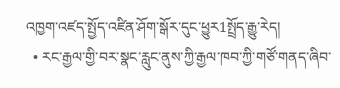འཁྱག་འཛད་སྤྱོད་འཛིན་ཤོག་སྒོར་དུང་ཕྱུར1སྤྲོད་རྒྱུ་རེད།
  • རང་རྒྱལ་གྱི་བར་སྣང་རླུང་ནུས་ཀྱི་རྒྱལ་ཁབ་ཀྱི་གཙོ་གནད་ཞིབ་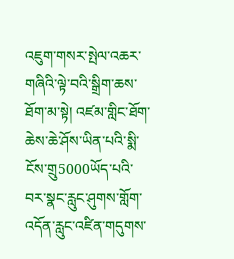འཇུག་གསར་སྤེལ་འཆར་གཞིའི་ལྟེ་བའི་སྒྲིག་ཆས་ཐོག་མ་སྟེ། འཛམ་གླིང་ཐོག་ཆེས་ཆེ་ཤོས་ཡིན་པའི་སྨི་ངོས་གྲུ5000ཡོད་པའི་བར་སྣང་རླུང་ཤུགས་གློག་འདོན་རླུང་འཛིན་གདུགས་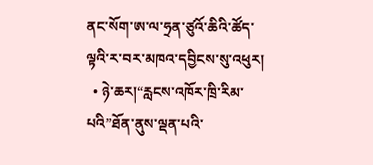ནང་སོག་ཨ་ལ་ཧྲན་ཙུའོ་ཆིའི་ཚོད་ལྟའི་ར་བར་མཁའ་དབྱིངས་སུ་འཕུར།
  • ཉེ་ཆར།“རླངས་འཁོར་ཁྲི་རིམ་པའི”ཐོན་ནུས་ལྡན་པའི་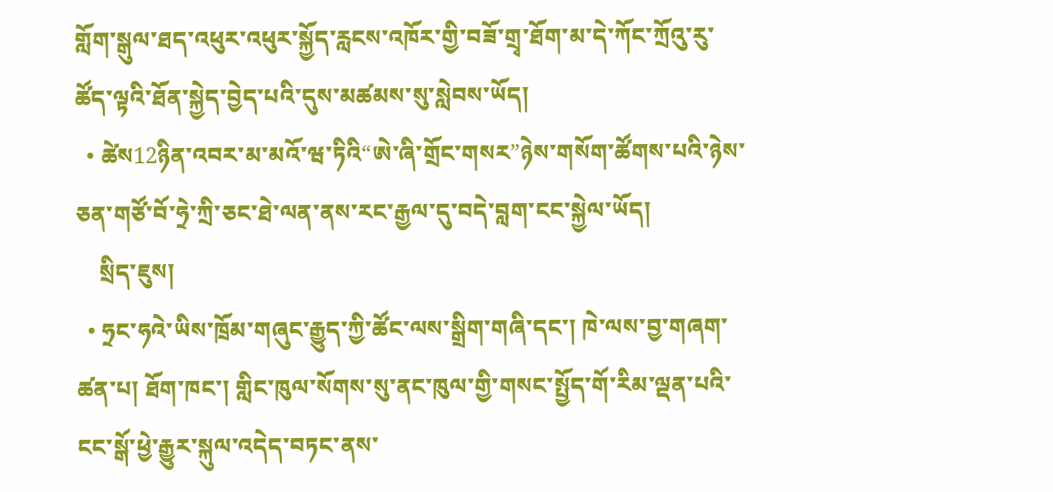གློག་སྒུལ་ཐད་འཕུར་འཕུར་སྐྱོད་རླངས་འཁོར་གྱི་བཟོ་གྲྭ་ཐོག་མ་དེ་ཀོང་ཀྲོའུ་རུ་ཚོད་ལྟའི་ཐོན་སྐྱེད་བྱེད་པའི་དུས་མཚམས་སུ་སླེབས་ཡོད།
  • ཚེས12ཉིན་འབར་མ་མའོ་ཝ་ཏིའི“ཨེ་ཞི་གྲོང་གསར”ཉེས་གསོག་ཚོགས་པའི་ཉེས་ཅན་གཙོ་བོ་ཧྲེ་ཀྲི་ཅང་ཐེ་ལན་ནས་རང་རྒྱལ་དུ་བདེ་བླག་ངང་སྐྱེལ་ཡོད།
    སྲིད་ཇུས།
  • ཧྲང་ཧའེ་ཡིས་ཁྲོམ་གཞུང་རྒྱུད་ཀྱི་ཚོང་ལས་སྒྲིག་གཞི་དང་། ཁེ་ལས་བྱ་གཞག་ཚན་པ། ཐོག་ཁང་། གླིང་ཁུལ་སོགས་སུ་ནང་ཁུལ་གྱི་གསང་སྤྱོད་གོ་རིམ་ལྡན་པའི་ངང་སྒོ་ཕྱེ་རྒྱུར་སྐུལ་འདེད་བཏང་ནས་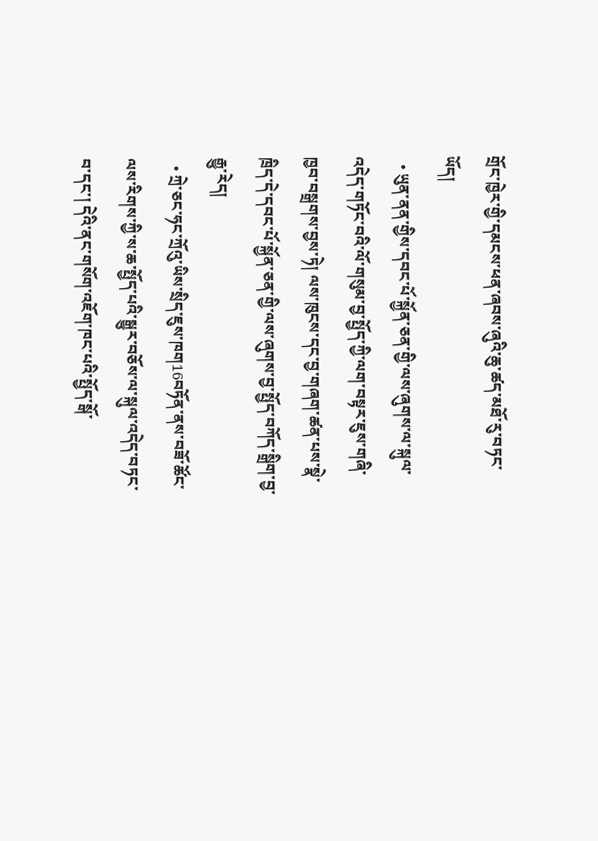གྲོང་ཁྱེར་གྱི་དམངས་ཕན་ཞབས་ཞུའི་ཆུ་ཚད་མཐོ་རུ་བཏང་ཡོད།
  • ཡུན་ནན་གྱིས་དབང་པོ་སྐྱོན་ཅན་གྱི་ལས་ཞུགས་ལ་སྐུལ་འདེད་གཏོང་བའི་ལོ་གསུམ་བྱ་སྤྱོད་ཀྱི་ལག་བསྟར་ཇུས་གཞི་ཁྱབ་བསྒྲགས་བྱས་ཏེ། ལས་ཁུངས་དང་བྱ་གཞག་ཚན་པས་སྣེ་ཁྲིད་དེ་དབང་པོ་སྐྱོན་ཅན་གྱི་ལས་ཞུགས་བྱ་སྤྱོད་བཀོད་སྒྲིག་བྱ་རྒྱུ་རེད།
  • ཀྲེ་ཅང་ཧང་ཀྲོའུ་ཡིས་སྲིད་ཇུས་ཁག16བཏོན་ནས་བཟོ་ཚོང་ལས་རིགས་ཀྱི་ས་ཆ་སྤྱོད་པའི་སྒྱུར་བཅོས་ལ་སྐུལ་འདེད་བཏང་བ་དང་། དེའི་ནང་གསོག་འཇོག་ཁང་པའི་སྤྱོད་སྒོ་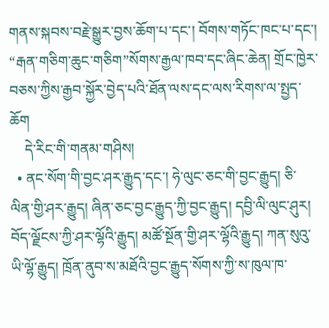གནས་སྐབས་བརྗེ་སྒྱུར་བྱས་ཆོག་པ་དང་། བོགས་གཏོང་ཁང་པ་དང་། “རྒན་གཅིག་ཆུང་གཅིག”སོགས་རྒྱལ་ཁབ་དང་ཞིང་ཆེན། གྲོང་ཁྱེར་བཅས་ཀྱིས་རྒྱབ་སྐྱོར་བྱེད་པའི་ཐོན་ལས་དང་ལས་རིགས་ལ་སྤྱད་ཆོག
    དེ་རིང་གི་གནམ་གཤིས།
  • ནང་སོག་གི་བྱང་ཤར་རྒྱུད་དང་། ཧེ་ལུང་ཅང་གི་བྱང་རྒྱུད། ཅི་ལིན་གྱི་ཤར་རྒྱུད། ཞིན་ཅང་བྱང་རྒྱུད་ཀྱི་བྱང་རྒྱུད། དབྱི་ལི་ལུང་ཤུར། བོད་ལྗོངས་ཀྱི་ཤར་ལྷོའི་རྒྱུད། མཚོ་སྔོན་གྱི་ཤར་ལྷོའི་རྒྱུད། ཀན་སུའུ་ཡི་ལྷོ་རྒྱུད། ཁྲོན་ནུབ་ས་མཐོའི་བྱང་རྒྱུད་སོགས་ཀྱི་ས་ཁུལ་ཁ་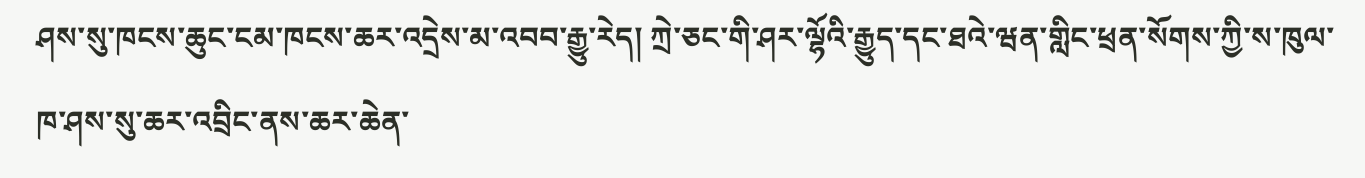ཤས་སུ་ཁངས་ཆུང་ངམ་ཁངས་ཆར་འདྲེས་མ་འབབ་རྒྱུ་རེད། ཀྲེ་ཅང་གི་ཤར་ལྷོའི་རྒྱུད་དང་ཐའེ་ཝན་གླིང་ཕྲན་སོགས་ཀྱི་ས་ཁུལ་ཁ་ཤས་སུ་ཆར་འབྲིང་ནས་ཆར་ཆེན་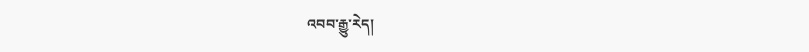འབབ་རྒྱུ་རེད།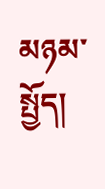མཉམ་སྤྱོད།